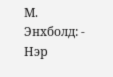М. Энхболд: - Нэр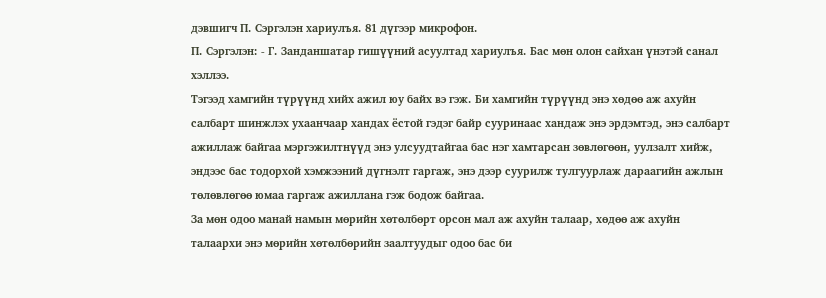дэвшигч П. Сэргэлэн хариулъя. 81 дүгээр микрофон.
П. Сэргэлэн: - Г. Занданшатар гишүүний асуултад хариулъя. Бас мөн олон сайхан үнэтэй санал хэллээ.
Тэгээд хамгийн түрүүнд хийх ажил юу байх вэ гэж. Би хамгийн түрүүнд энэ хөдөө аж ахуйн салбарт шинжлэх ухаанчаар хандах ёстой гэдэг байр сууринаас хандаж энэ эрдэмтэд, энэ салбарт ажиллаж байгаа мэргэжилтнүүд энэ улсуудтайгаа бас нэг хамтарсан зөвлөгөөн, уулзалт хийж, эндээс бас тодорхой хэмжээний дүгнэлт гаргаж, энэ дээр суурилж тулгуурлаж дараагийн ажлын төлөвлөгөө юмаа гаргаж ажиллана гэж бодож байгаа.
За мөн одоо манай намын мөрийн хөтөлбөрт орсон мал аж ахуйн талаар, хөдөө аж ахуйн талаархи энэ мөрийн хөтөлбөрийн заалтуудыг одоо бас би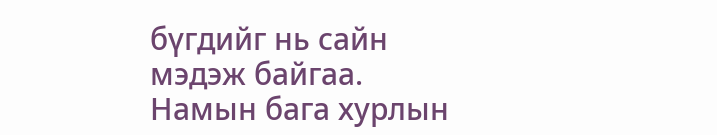бүгдийг нь сайн мэдэж байгаа. Намын бага хурлын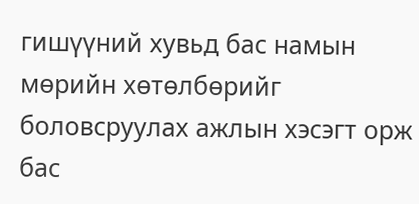гишүүний хувьд бас намын мөрийн хөтөлбөрийг боловсруулах ажлын хэсэгт орж бас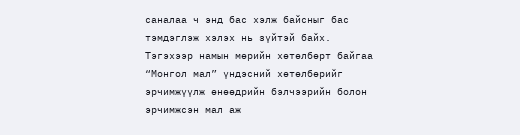саналаа ч энд бас хэлж байсныг бас тэмдэглэж хэлэх нь зүйтэй байх.
Тэгэхээр намын мөрийн хөтөлбөрт байгаа “Монгол мал” үндэсний хөтөлбөрийг эрчимжүүлж өнөөдрийн бэлчээрийн болон эрчимжсэн мал аж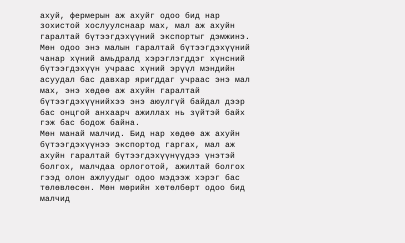ахуй, фермерын аж ахуйг одоо бид нар зохистой хослуулснаар мах, мал аж ахуйн гаралтай бүтээгдэхүүний экспортыг дэмжинэ. Мөн одоо энэ малын гаралтай бүтээгдэхүүний чанар хүний амьдралд хэрэглэгддэг хүнсний бүтээгдэхүүн учраас хүний эрүүл мэндийн асуудал бас давхар яригддаг учраас энэ мал мах, энэ хөдөө аж ахуйн гаралтай бүтээгдэхүүнийхээ энэ аюулгүй байдал дээр бас онцгой анхаарч ажиллах нь зүйтэй байх гэж бас бодож байна.
Мөн манай малчид. Бид нар хөдөө аж ахуйн бүтээгдэхүүнээ экспортод гаргах, мал аж ахуйн гаралтай бүтээгдэхүүнүүдээ үнэтэй болгох, малчдаа орлоготой, ажилтай болгох гээд олон ажлуудыг одоо мэдээж хэрэг бас төлөвлөсөн. Мөн мөрийн хөтөлбөрт одоо бид малчид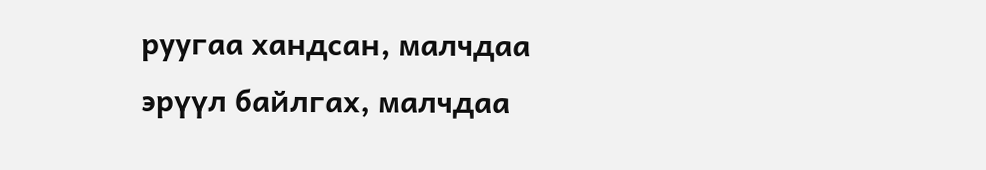руугаа хандсан, малчдаа эрүүл байлгах, малчдаа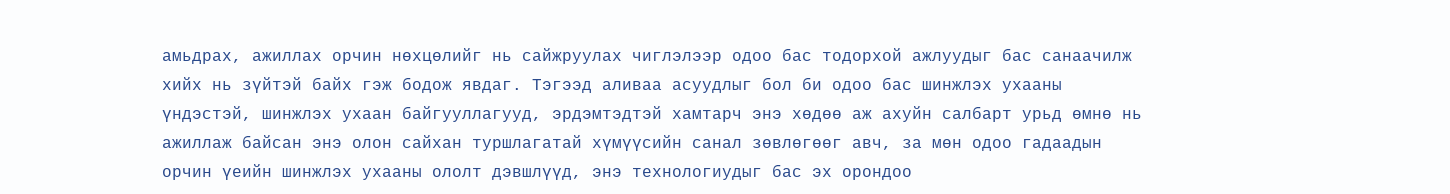амьдрах, ажиллах орчин нөхцөлийг нь сайжруулах чиглэлээр одоо бас тодорхой ажлуудыг бас санаачилж хийх нь зүйтэй байх гэж бодож явдаг. Тэгээд аливаа асуудлыг бол би одоо бас шинжлэх ухааны үндэстэй, шинжлэх ухаан байгууллагууд, эрдэмтэдтэй хамтарч энэ хөдөө аж ахуйн салбарт урьд өмнө нь ажиллаж байсан энэ олон сайхан туршлагатай хүмүүсийн санал зөвлөгөөг авч, за мөн одоо гадаадын орчин үеийн шинжлэх ухааны ололт дэвшлүүд, энэ технологиудыг бас эх орондоо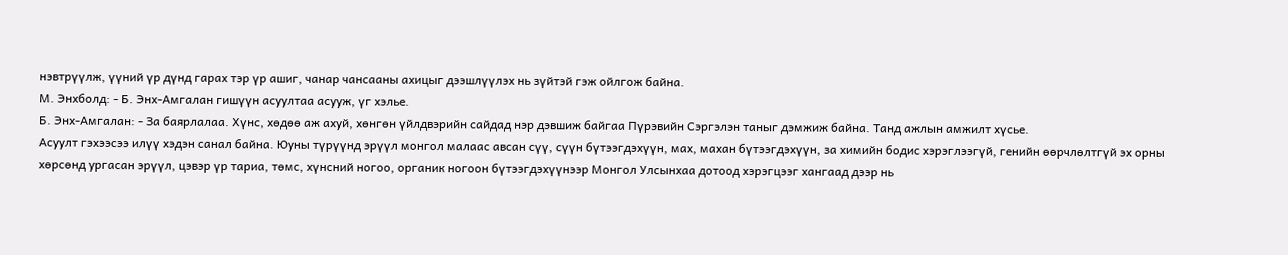нэвтрүүлж, үүний үр дүнд гарах тэр үр ашиг, чанар чансааны ахицыг дээшлүүлэх нь зүйтэй гэж ойлгож байна.
М. Энхболд: - Б. Энх-Амгалан гишүүн асуултаа асууж, үг хэлье.
Б. Энх-Амгалан: - За баярлалаа. Хүнс, хөдөө аж ахуй, хөнгөн үйлдвэрийн сайдад нэр дэвшиж байгаа Пүрэвийн Сэргэлэн таныг дэмжиж байна. Танд ажлын амжилт хүсье.
Асуулт гэхээсээ илүү хэдэн санал байна. Юуны түрүүнд эрүүл монгол малаас авсан сүү, сүүн бүтээгдэхүүн, мах, махан бүтээгдэхүүн, за химийн бодис хэрэглээгүй, генийн өөрчлөлтгүй эх орны хөрсөнд ургасан эрүүл, цэвэр үр тариа, төмс, хүнсний ногоо, органик ногоон бүтээгдэхүүнээр Монгол Улсынхаа дотоод хэрэгцээг хангаад дээр нь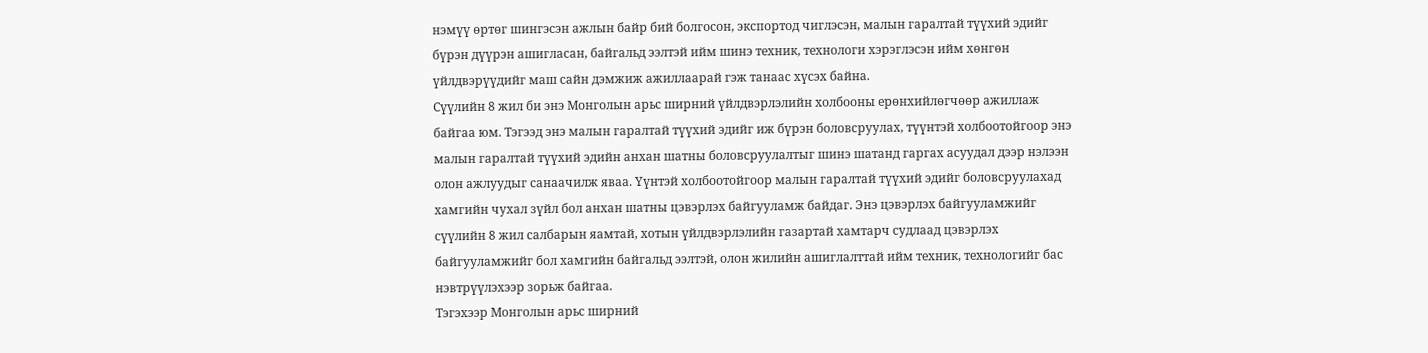нэмүү өртөг шингэсэн ажлын байр бий болгосон, экспортод чиглэсэн, малын гаралтай түүхий эдийг бүрэн дүүрэн ашигласан, байгальд ээлтэй ийм шинэ техник, технологи хэрэглэсэн ийм хөнгөн үйлдвэрүүдийг маш сайн дэмжиж ажиллаарай гэж танаас хүсэх байна.
Сүүлийн 8 жил би энэ Монголын арьс ширний үйлдвэрлэлийн холбооны ерөнхийлөгчөөр ажиллаж байгаа юм. Тэгээд энэ малын гаралтай түүхий эдийг иж бүрэн боловсруулах, түүнтэй холбоотойгоор энэ малын гаралтай түүхий эдийн анхан шатны боловсруулалтыг шинэ шатанд гаргах асуудал дээр нэлээн олон ажлуудыг санаачилж яваа. Үүнтэй холбоотойгоор малын гаралтай түүхий эдийг боловсруулахад хамгийн чухал зүйл бол анхан шатны цэвэрлэх байгууламж байдаг. Энэ цэвэрлэх байгууламжийг сүүлийн 8 жил салбарын яамтай, хотын үйлдвэрлэлийн газартай хамтарч судлаад цэвэрлэх байгууламжийг бол хамгийн байгальд ээлтэй, олон жилийн ашиглалттай ийм техник, технологийг бас нэвтрүүлэхээр зорьж байгаа.
Тэгэхээр Монголын арьс ширний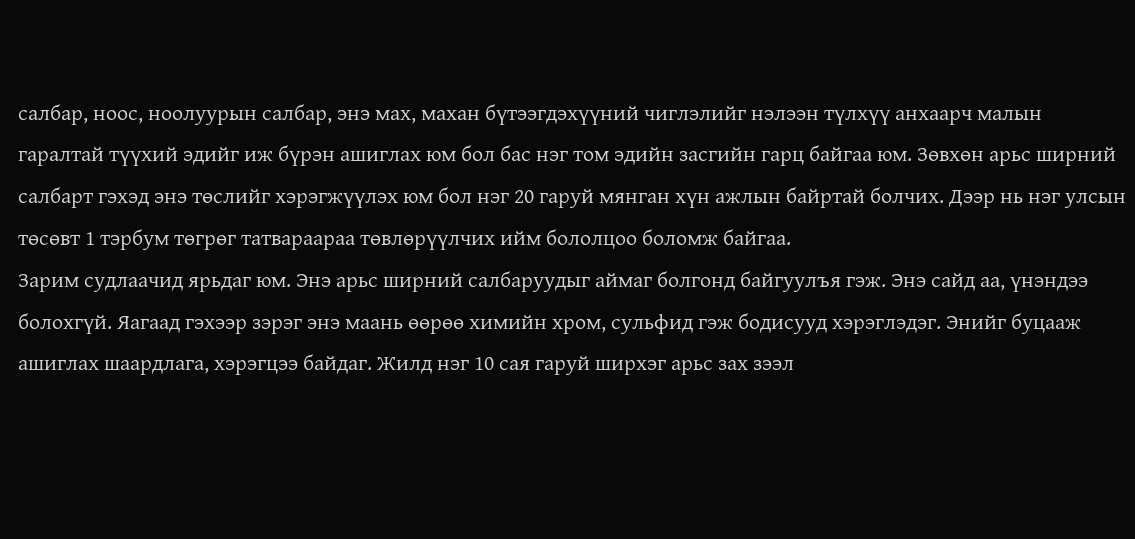салбар, ноос, ноолуурын салбар, энэ мах, махан бүтээгдэхүүний чиглэлийг нэлээн түлхүү анхаарч малын гаралтай түүхий эдийг иж бүрэн ашиглах юм бол бас нэг том эдийн засгийн гарц байгаа юм. Зөвхөн арьс ширний салбарт гэхэд энэ төслийг хэрэгжүүлэх юм бол нэг 20 гаруй мянган хүн ажлын байртай болчих. Дээр нь нэг улсын төсөвт 1 тэрбум төгрөг татвараараа төвлөрүүлчих ийм бололцоо боломж байгаа.
Зарим судлаачид ярьдаг юм. Энэ арьс ширний салбаруудыг аймаг болгонд байгуулъя гэж. Энэ сайд аа, үнэндээ болохгүй. Яагаад гэхээр зэрэг энэ маань өөрөө химийн хром, сульфид гэж бодисууд хэрэглэдэг. Энийг буцааж ашиглах шаардлага, хэрэгцээ байдаг. Жилд нэг 10 сая гаруй ширхэг арьс зах зээл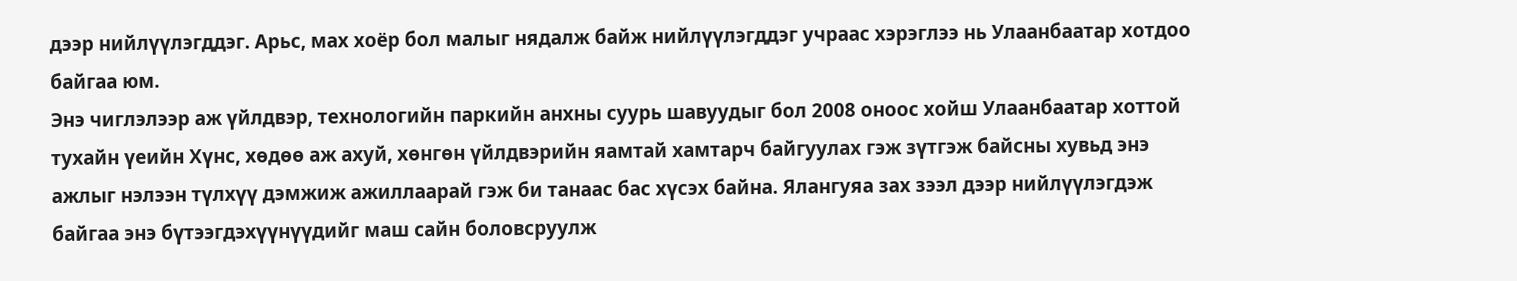дээр нийлүүлэгддэг. Арьс, мах хоёр бол малыг нядалж байж нийлүүлэгддэг учраас хэрэглээ нь Улаанбаатар хотдоо байгаа юм.
Энэ чиглэлээр аж үйлдвэр, технологийн паркийн анхны суурь шавуудыг бол 2008 оноос хойш Улаанбаатар хоттой тухайн үеийн Хүнс, хөдөө аж ахуй, хөнгөн үйлдвэрийн яамтай хамтарч байгуулах гэж зүтгэж байсны хувьд энэ ажлыг нэлээн түлхүү дэмжиж ажиллаарай гэж би танаас бас хүсэх байна. Ялангуяа зах зээл дээр нийлүүлэгдэж байгаа энэ бүтээгдэхүүнүүдийг маш сайн боловсруулж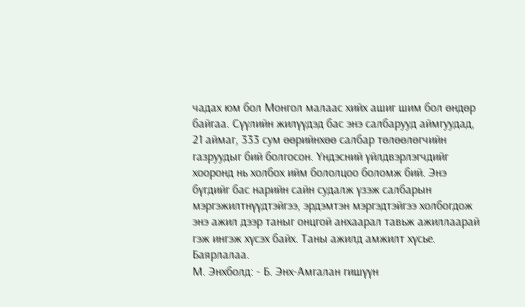чадах юм бол Монгол малаас хийх ашиг шим бол өндөр байгаа. Сүүлийн жилүүдэд бас энэ салбарууд аймгуудад, 21 аймаг, 333 сум өөрийнхөө салбар төлөөлөгчийн газруудыг бий болгосон. Үндэсний үйлдвэрлэгчдийг хооронд нь холбох ийм бололцоо боломж бий. Энэ бүгдийг бас нарийн сайн судалж үзэж салбарын мэргэжилтнүүдтэйгээ, эрдэмтэн мэргэдтэйгээ холбогдож энэ ажил дээр таныг онцгой анхаарал тавьж ажиллаарай гэж ингэж хүсэх байх. Таны ажилд амжилт хүсье. Баярлалаа.
М. Энхболд: - Б. Энх-Амгалан гишүүн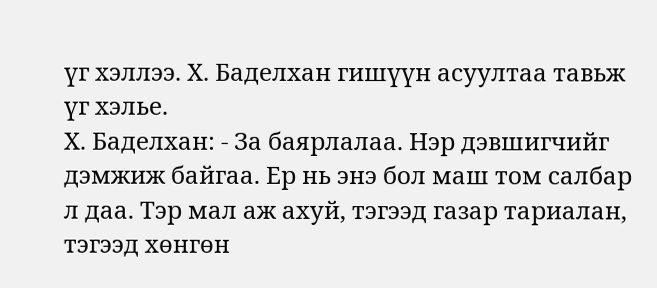үг хэллээ. Х. Баделхан гишүүн асуултаа тавьж үг хэлье.
Х. Баделхан: - За баярлалаа. Нэр дэвшигчийг дэмжиж байгаа. Ер нь энэ бол маш том салбар л даа. Тэр мал аж ахуй, тэгээд газар тариалан, тэгээд хөнгөн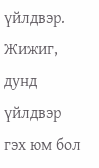үйлдвэр. Жижиг, дунд үйлдвэр гэх юм бол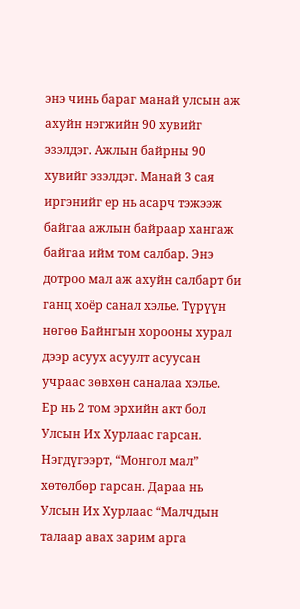энэ чинь бараг манай улсын аж ахуйн нэгжийн 90 хувийг эзэлдэг. Ажлын байрны 90 хувийг эзэлдэг. Манай 3 сая иргэнийг ер нь асарч тэжээж байгаа ажлын байраар хангаж байгаа ийм том салбар. Энэ дотроо мал аж ахуйн салбарт би ганц хоёр санал хэлье. Түрүүн нөгөө Байнгын хорооны хурал дээр асуух асуулт асуусан учраас зөвхөн саналаа хэлье.
Ер нь 2 том эрхийн акт бол Улсын Их Хурлаас гарсан. Нэгдүгээрт, “Монгол мал” хөтөлбөр гарсан. Дараа нь Улсын Их Хурлаас “Малчдын талаар авах зарим арга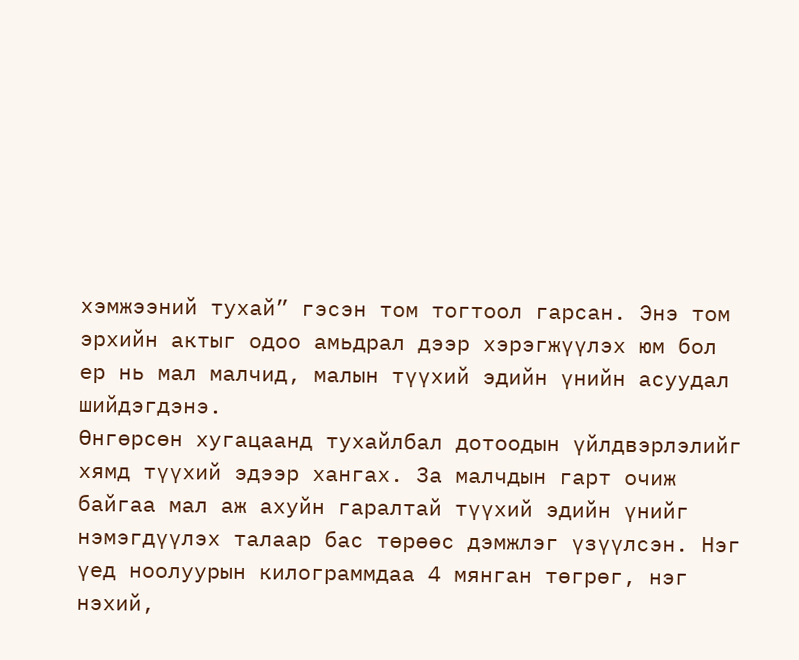хэмжээний тухай” гэсэн том тогтоол гарсан. Энэ том эрхийн актыг одоо амьдрал дээр хэрэгжүүлэх юм бол ер нь мал малчид, малын түүхий эдийн үнийн асуудал шийдэгдэнэ.
Өнгөрсөн хугацаанд тухайлбал дотоодын үйлдвэрлэлийг хямд түүхий эдээр хангах. За малчдын гарт очиж байгаа мал аж ахуйн гаралтай түүхий эдийн үнийг нэмэгдүүлэх талаар бас төрөөс дэмжлэг үзүүлсэн. Нэг үед ноолуурын килограммдаа 4 мянган төгрөг, нэг нэхий,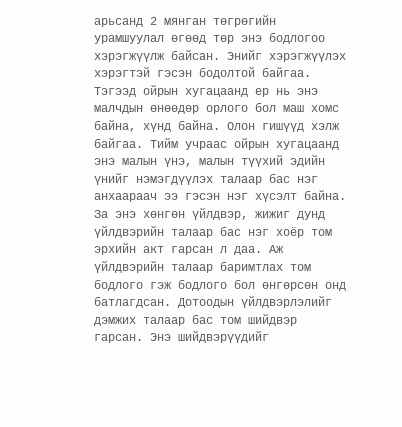арьсанд 2 мянган төгрөгийн урамшуулал өгөөд төр энэ бодлогоо хэрэгжүүлж байсан. Энийг хэрэгжүүлэх хэрэгтэй гэсэн бодолтой байгаа.
Тэгээд ойрын хугацаанд ер нь энэ малчдын өнөөдөр орлого бол маш хомс байна, хүнд байна. Олон гишүүд хэлж байгаа. Тийм учраас ойрын хугацаанд энэ малын үнэ, малын түүхий эдийн үнийг нэмэгдүүлэх талаар бас нэг анхаараач ээ гэсэн нэг хүсэлт байна.
За энэ хөнгөн үйлдвэр, жижиг дунд үйлдвэрийн талаар бас нэг хоёр том эрхийн акт гарсан л даа. Аж үйлдвэрийн талаар баримтлах том бодлого гэж бодлого бол өнгөрсөн онд батлагдсан. Дотоодын үйлдвэрлэлийг дэмжих талаар бас том шийдвэр гарсан. Энэ шийдвэрүүдийг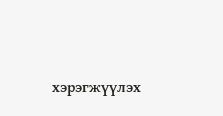хэрэгжүүлэх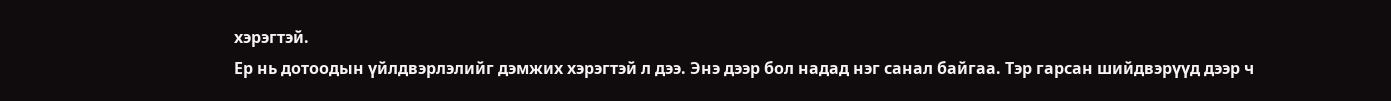хэрэгтэй.
Ер нь дотоодын үйлдвэрлэлийг дэмжих хэрэгтэй л дээ. Энэ дээр бол надад нэг санал байгаа. Тэр гарсан шийдвэрүүд дээр ч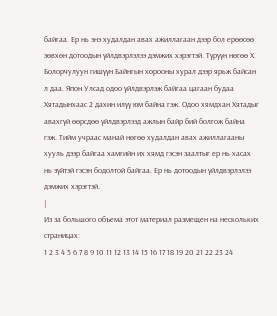байгаа. Ер нь энэ худалдан авах ажиллагаан дээр бол ерөөсөө зөвхөн дотоодын үйлдвэрлэлээ дэмжих хэрэгтэй. Түрүүн нөгөө Х. Болорчулуун гишүүн Байнгын хорооны хурал дээр ярьж байсан л даа. Япон Улсад одоо үйлдвэрлэж байгаа цагаан будаа Хятадынхаас 2 дахин илүү юм байна гэж. Одоо хямдхан Хятадыг авахгүй өөрсдөө үйлдвэрлээд ажлын байр бий болгож байна гэж. Тийм учраас манай нөгөө худалдан авах ажиллагааны хууль дээр байгаа хамгийн их хямд гэсэн заалтыг ер нь хасах нь зүйтэй гэсэн бодолтой байгаа. Ер нь дотоодын үйлдвэрлэлээ дэмжих хэрэгтэй.
|
Из за большого объема этот материал размещен на нескольких страницах:
1 2 3 4 5 6 7 8 9 10 11 12 13 14 15 16 17 18 19 20 21 22 23 24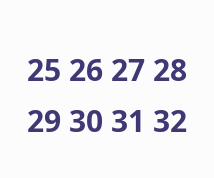25 26 27 28 29 30 31 32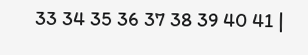33 34 35 36 37 38 39 40 41 |